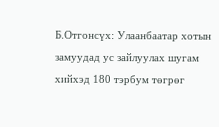Б.Отгонсүх: Улаанбаатар хотын замуудад ус зайлуулах шугам хийхэд 180 тэрбум төгрөг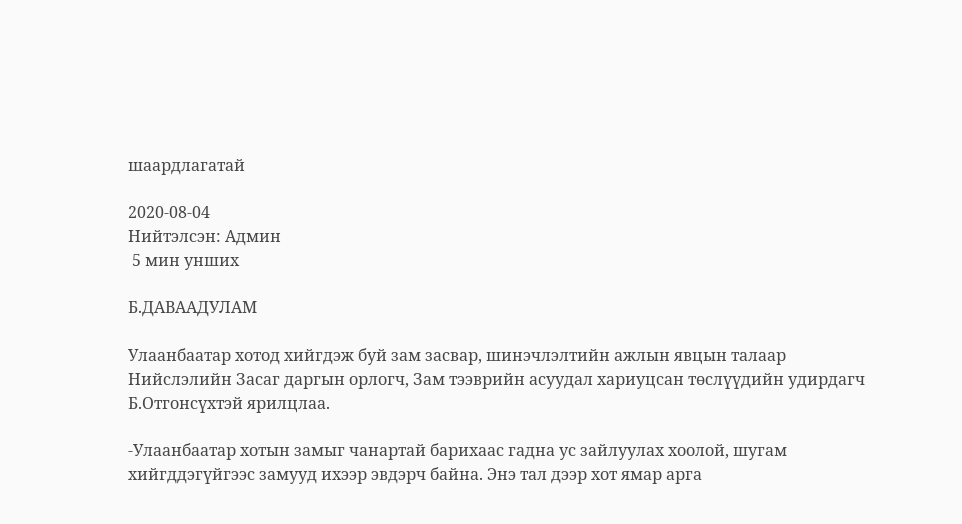шаардлагатай

2020-08-04
Нийтэлсэн: Админ
 5 мин унших

Б.ДАВААДУЛАМ

Улаанбаатар хотод хийгдэж буй зам засвар, шинэчлэлтийн ажлын явцын талаар Нийслэлийн Засаг даргын орлогч, Зам тээврийн асуудал хариуцсан төслүүдийн удирдагч Б.Отгонсүхтэй ярилцлаа.

-Улаанбаатар хотын замыг чанартай барихаас гадна ус зайлуулах хоолой, шугам хийгддэгүйгээс замууд ихээр эвдэрч байна. Энэ тал дээр хот ямар арга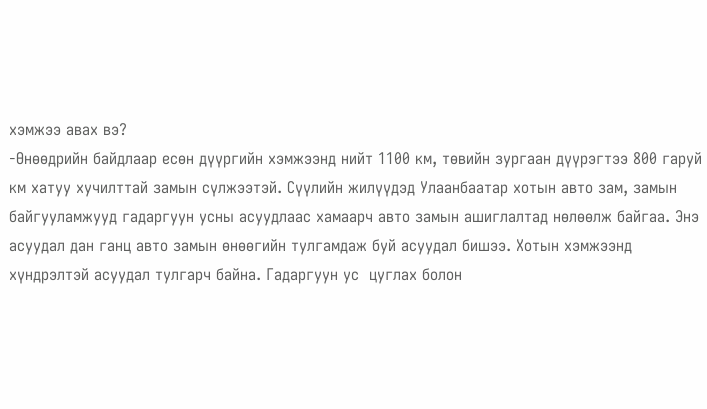хэмжээ авах вэ?
-Өнөөдрийн байдлаар есөн дүүргийн хэмжээнд нийт 1100 км, төвийн зургаан дүүрэгтээ 800 гаруй км хатуу хучилттай замын сүлжээтэй. Сүүлийн жилүүдэд Улаанбаатар хотын авто зам, замын байгууламжууд гадаргуун усны асуудлаас хамаарч авто замын ашиглалтад нөлөөлж байгаа. Энэ асуудал дан ганц авто замын өнөөгийн тулгамдаж буй асуудал бишээ. Хотын хэмжээнд хүндрэлтэй асуудал тулгарч байна. Гадаргуун ус  цуглах болон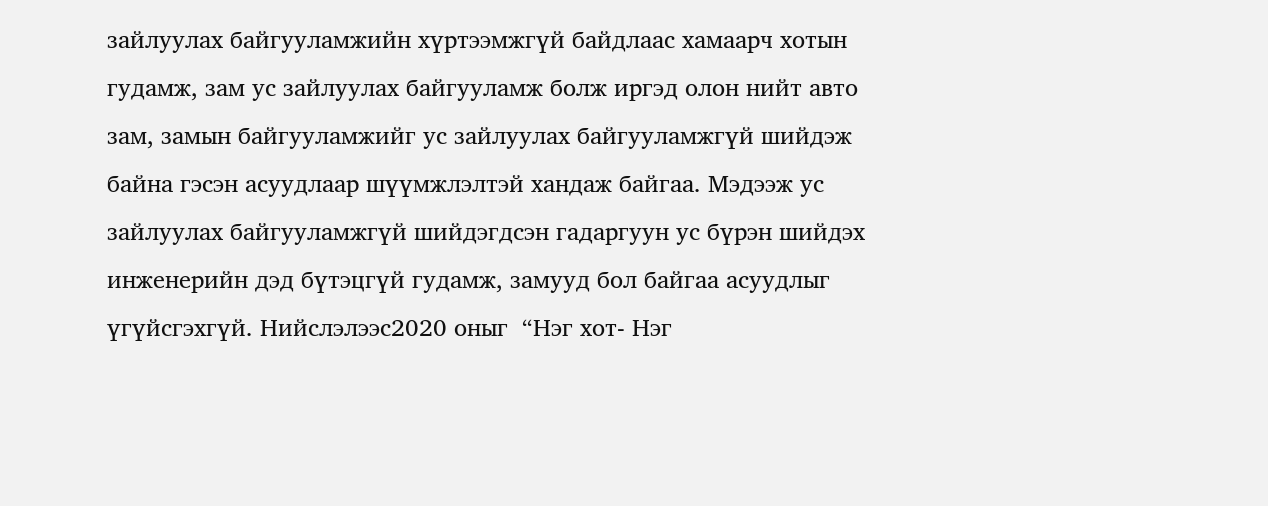зайлуулах байгууламжийн хүртээмжгүй байдлаас хамаарч хотын гудамж, зам ус зайлуулах байгууламж болж иргэд олон нийт авто зам, замын байгууламжийг ус зайлуулах байгууламжгүй шийдэж байна гэсэн асуудлаар шүүмжлэлтэй хандаж байгаа. Мэдээж ус зайлуулах байгууламжгүй шийдэгдсэн гадаргуун ус бүрэн шийдэх инженерийн дэд бүтэцгүй гудамж, замууд бол байгаа асуудлыг үгүйсгэхгүй. Нийслэлээс2020 оныг  “Нэг хот- Нэг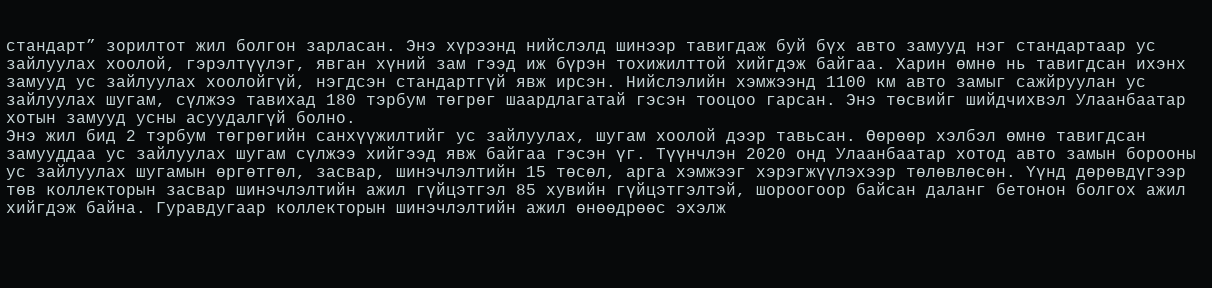стандарт” зорилтот жил болгон зарласан. Энэ хүрээнд нийслэлд шинээр тавигдаж буй бүх авто замууд нэг стандартаар ус зайлуулах хоолой, гэрэлтүүлэг, явган хүний зам гээд иж бүрэн тохижилттой хийгдэж байгаа. Харин өмнө нь тавигдсан ихэнх замууд ус зайлуулах хоолойгүй, нэгдсэн стандартгүй явж ирсэн. Нийслэлийн хэмжээнд 1100 км авто замыг сажйруулан ус зайлуулах шугам, сүлжээ тавихад 180 тэрбум төгрөг шаардлагатай гэсэн тооцоо гарсан. Энэ төсвийг шийдчихвэл Улаанбаатар хотын замууд усны асуудалгүй болно.
Энэ жил бид 2 тэрбум төгрөгийн санхүүжилтийг ус зайлуулах, шугам хоолой дээр тавьсан. Өөрөөр хэлбэл өмнө тавигдсан замууддаа ус зайлуулах шугам сүлжээ хийгээд явж байгаа гэсэн үг. Түүнчлэн 2020 онд Улаанбаатар хотод авто замын борооны ус зайлуулах шугамын өргөтгөл, засвар, шинэчлэлтийн 15 төсөл, арга хэмжээг хэрэгжүүлэхээр төлөвлөсөн. Үүнд дөрөвдүгээр төв коллекторын засвар шинэчлэлтийн ажил гүйцэтгэл 85 хувийн гүйцэтгэлтэй, шороогоор байсан даланг бетонон болгох ажил хийгдэж байна. Гуравдугаар коллекторын шинэчлэлтийн ажил өнөөдрөөс эхэлж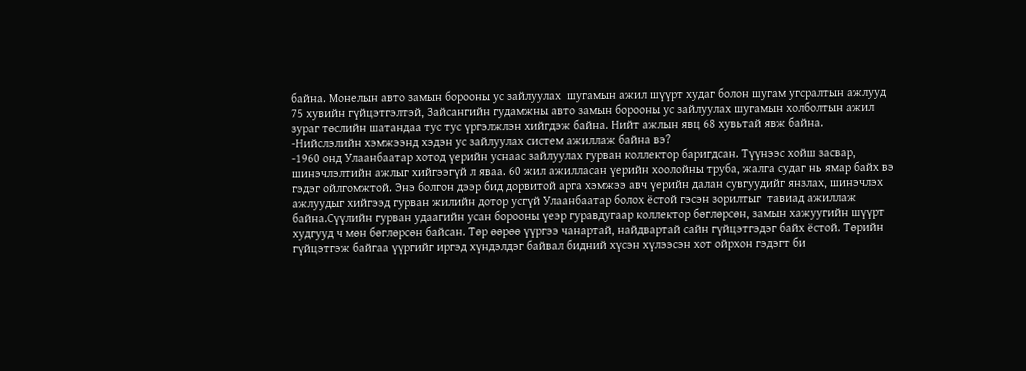байна. Монелын авто замын борооны ус зайлуулах  шугамын ажил шүүрт худаг болон шугам угсралтын ажлууд 75 хувийн гүйцэтгэлтэй, Зайсангийн гудамжны авто замын борооны ус зайлуулах шугамын холболтын ажил зураг төслийн шатандаа тус тус үргэлжлэн хийгдэж байна. Нийт ажлын явц 68 хувьтай явж байна.
-Нийслэлийн хэмжээнд хэдэн ус зайлуулах систем ажиллаж байна вэ?
-1960 онд Улаанбаатар хотод үерийн уснаас зайлуулах гурван коллектор баригдсан. Түүнээс хойш засвар, шинэчлэлтийн ажлыг хийгээгүй л яваа. 60 жил ажилласан үерийн хоолойны труба, жалга судаг нь ямар байх вэ гэдэг ойлгомжтой. Энэ болгон дээр бид дорвитой арга хэмжээ авч үерийн далан сувгуудийг янзлах, шинэчлэх ажлуудыг хийгээд гурван жилийн дотор усгүй Улаанбаатар болох ёстой гэсэн зорилтыг  тавиад ажиллаж байна.Сүүлийн гурван удаагийн усан борооны үеэр гуравдугаар коллектор бөглөрсөн, замын хажуугийн шүүрт худгууд ч мөн бөглөрсөн байсан. Төр өөрөө үүргээ чанартай, найдвартай сайн гүйцэтгэдэг байх ёстой. Төрийн гүйцэтгэж байгаа үүргийг иргэд хүндэлдэг байвал бидний хүсэн хүлээсэн хот ойрхон гэдэгт би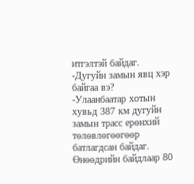итгэлтэй байдаг.
-Дугуйн замын явц хэр байгаа вэ?
-Улаанбаатар хотын хувьд 387 км дугуйн замын трасс ерөнхий төлөвлөгөөгөөр батлагдсан байдаг. Өнөөдрийн байдлаар 80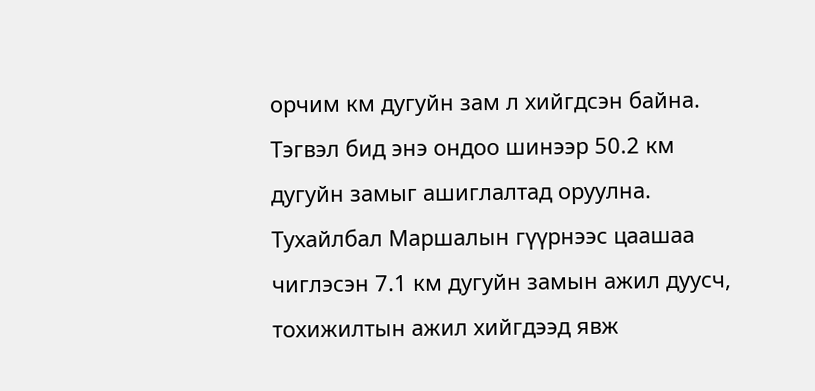орчим км дугуйн зам л хийгдсэн байна. Тэгвэл бид энэ ондоо шинээр 50.2 км дугуйн замыг ашиглалтад оруулна. Тухайлбал Маршалын гүүрнээс цаашаа чиглэсэн 7.1 км дугуйн замын ажил дуусч, тохижилтын ажил хийгдээд явж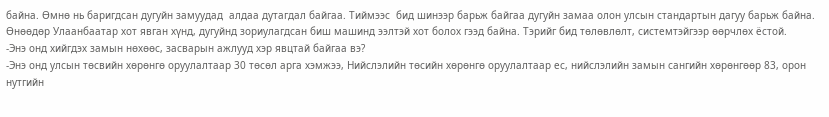байна. Өмнө нь баригдсан дугуйн замуудад  алдаа дутагдал байгаа. Тиймээс  бид шинээр барьж байгаа дугуйн замаа олон улсын стандартын дагуу барьж байна. Өнөөдөр Улаанбаатар хот явган хүнд, дугуйнд зориулагдсан биш машинд ээлтэй хот болох гээд байна. Тэрийг бид төлөвлөлт, системтэйгээр өөрчлөх ёстой.
-Энэ онд хийгдэх замын нөхөөс, засварын ажлууд хэр явцтай байгаа вэ?
-Энэ онд улсын төсвийн хөрөнгө оруулалтаар 30 төсөл арга хэмжээ, Нийслэлийн төсийн хөрөнгө оруулалтаар ес, нийслэлийн замын сангийн хөрөнгөөр 83, орон нутгийн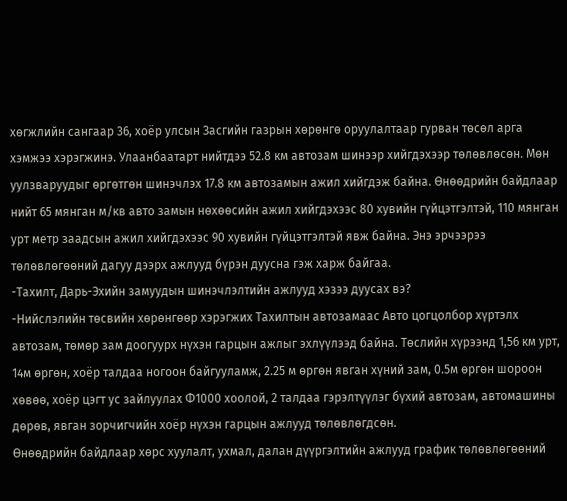хөгжлийн сангаар 36, хоёр улсын Засгийн газрын хөрөнгө оруулалтаар гурван төсөл арга хэмжээ хэрэгжинэ. Улаанбаатарт нийтдээ 52.8 км автозам шинээр хийгдэхээр төлөвлөсөн. Мөн уулзваруудыг өргөтгөн шинэчлэх 17.8 км автозамын ажил хийгдэж байна. Өнөөдрийн байдлаар нийт 65 мянган м/кв авто замын нөхөөсийн ажил хийгдэхээс 80 хувийн гүйцэтгэлтэй, 110 мянган урт метр заадсын ажил хийгдэхээс 90 хувийн гүйцэтгэлтэй явж байна. Энэ эрчээрээ төлөвлөгөөний дагуу дээрх ажлууд бүрэн дуусна гэж харж байгаа.
-Тахилт, Дарь-Эхийн замуудын шинэчлэлтийн ажлууд хэзээ дуусах вэ?
-Нийслэлийн төсвийн хөрөнгөөр хэрэгжих Тахилтын автозамаас Авто цогцолбор хүртэлх автозам, төмөр зам доогуурх нүхэн гарцын ажлыг эхлүүлээд байна. Төслийн хүрээнд 1,56 км урт, 14м өргөн, хоёр талдаа ногоон байгууламж, 2.25 м өргөн явган хүний зам, 0.5м өргөн шороон хөвөө, хоёр цэгт ус зайлуулах Ф1000 хоолой, 2 талдаа гэрэлтүүлэг бүхий автозам, автомашины дөрөв, явган зорчигчийн хоёр нүхэн гарцын ажлууд төлөвлөгдсөн.
Өнөөдрийн байдлаар хөрс хуулалт, ухмал, далан дүүргэлтийн ажлууд график төлөвлөгөөний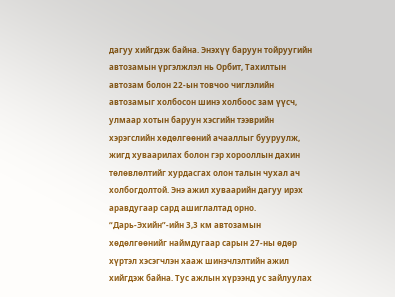дагуу хийгдэж байна. Энэхүү баруун тойруугийн автозамын үргэлжлэл нь Орбит, Тахилтын автозам болон 22-ын товчоо чиглэлийн автозамыг холбосон шинэ холбоос зам үүсч, улмаар хотын баруун хэсгийн тээврийн хэрэгслийн хөдөлгөөний ачааллыг бууруулж, жигд хуваарилах болон гэр хорооллын дахин төлөвлөлтийг хурдасгах олон талын чухал ач холбогдолтой. Энэ ажил хуваарийн дагуу ирэх аравдугаар сард ашиглалтад орно.
“Дарь-Эхийн”-ийн 3,3 км автозамын хөдөлгөөнийг наймдугаар сарын 27-ны өдөр хүртэл хэсэгчлэн хааж шинэчлэлтийн ажил хийгдэж байна. Тус ажлын хүрээнд ус зайлуулах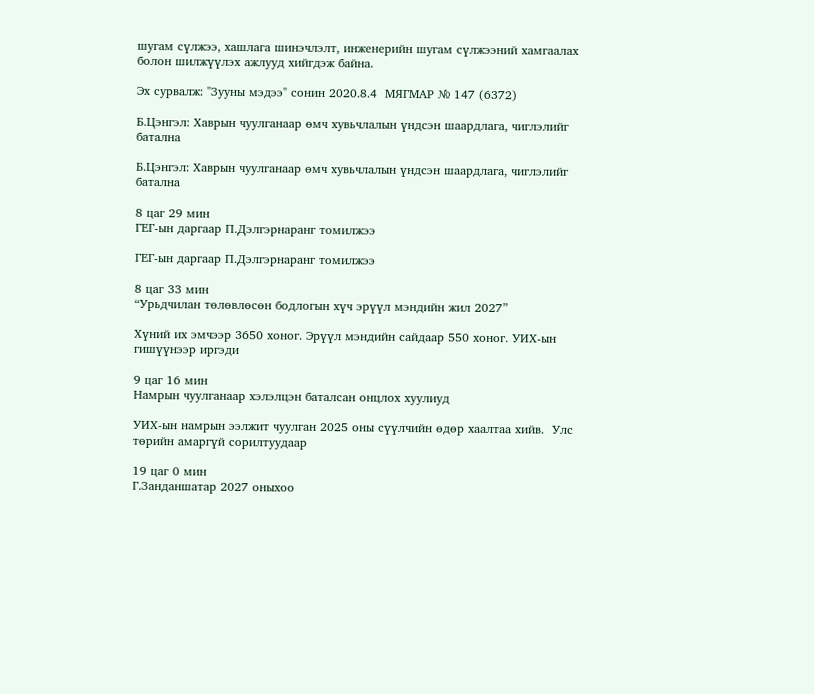шугам сүлжээ, хашлага шинэчлэлт, инженерийн шугам сүлжээний хамгаалах болон шилжүүлэх ажлууд хийгдэж байна.

Эх сурвалж: "Зууны мэдээ" сонин 2020.8.4  МЯГМАР № 147 (6372)

Б.Цэнгэл: Хаврын чуулганаар өмч хувьчлалын үндсэн шаардлага, чиглэлийг батална

Б.Цэнгэл: Хаврын чуулганаар өмч хувьчлалын үндсэн шаардлага, чиглэлийг батална

8 цаг 29 мин
ГЕГ-ын даргаар П.Дэлгэрнаранг томилжээ

ГЕГ-ын даргаар П.Дэлгэрнаранг томилжээ

8 цаг 33 мин
“Урьдчилан төлөвлөсөн бодлогын хүч эрүүл мэндийн жил 2027”

Хүний их эмчээр 3650 хоног. Эрүүл мэндийн сайдаар 550 хоног. УИХ-ын гишүүнээр иргэди

9 цаг 16 мин
Намрын чуулганаар хэлэлцэн баталсан онцлох хуулиуд

УИХ-ын намрын ээлжит чуулган 2025 оны сүүлчийн өдөр хаалтаа хийв.  Улс төрийн амаргүй сорилтуудаар

19 цаг 0 мин
Г.Занданшатар 2027 оныхоо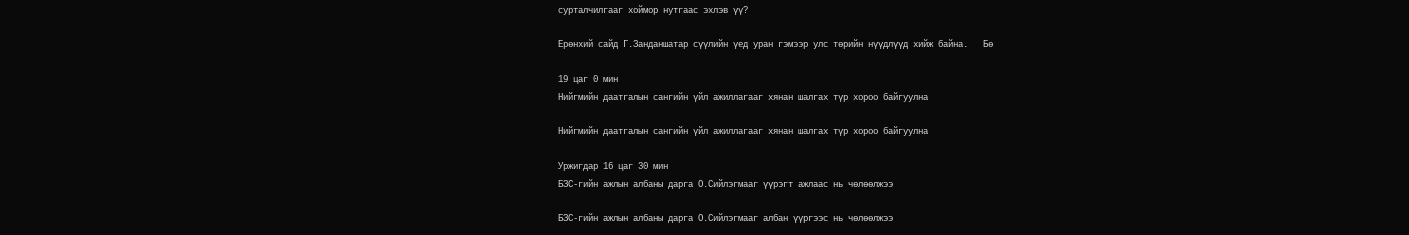сурталчилгааг хоймор нутгаас эхлэв үү?

Ерөнхий сайд Г.Занданшатар сүүлийн үед уран гэмээр улс төрийн нүүдлүүд хийж байна.   Бө

19 цаг 0 мин
Нийгмийн даатгалын сангийн үйл ажиллагааг хянан шалгах түр хороо байгуулна

Нийгмийн даатгалын сангийн үйл ажиллагааг хянан шалгах түр хороо байгуулна

Уржигдар 16 цаг 30 мин
БЗС-гийн ажлын албаны дарга О.Сийлэгмааг үүрэгт ажлаас нь чөлөөлжээ

БЗС-гийн ажлын албаны дарга О.Сийлэгмааг албан үүргээс нь чөлөөлжээ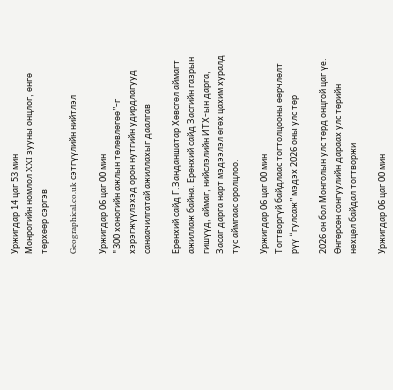Уржигдар 14 цаг 53 мин
Монрогийн номлол XXI зууны онцлог, өнгө төрхөөр сэргэв

Geographical.co.uk сэтгүүлийн нийтлэл

Уржигдар 06 цаг 00 мин
"300 хоногийн ажлын төлөвлөгөө”-г хэрэгжүүлэхэд орон нутгийн удирдлагууд санаачилгатай ажиллахыг даалгав

Ерөнхий сайд Г.Занданшатар Хөвсгөл аймагт ажиллаж байна. Ерөнхий сайд Засгийн газрын гишүүд, аймаг, нийслэлийн ИТХ-ын дарга, Засаг дарга нарт мэдээлэл өгөх цахим хуралд тус аймгаас оролцлоо.

Уржигдар 06 цаг 00 мин
Тогтворгүй байдлаас тогтолцооны өөрчлөлт рүү “гулсаж” мэдэх 2026 оны улс төр

2026 он бол Монголын улс төрд онцгой цаг үе.  Өнгөрсөн сонгуулийн дараах улс төрийн нөхцөл байдал тогтворжи

Уржигдар 06 цаг 00 мин